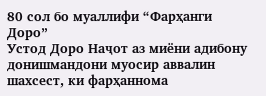80 сол бо муаллифи “Фарҳанги Доро”
Устод Доро Наҷот аз миёни адибону донишмандони муосир аввалин шахсест, ки фарҳаннома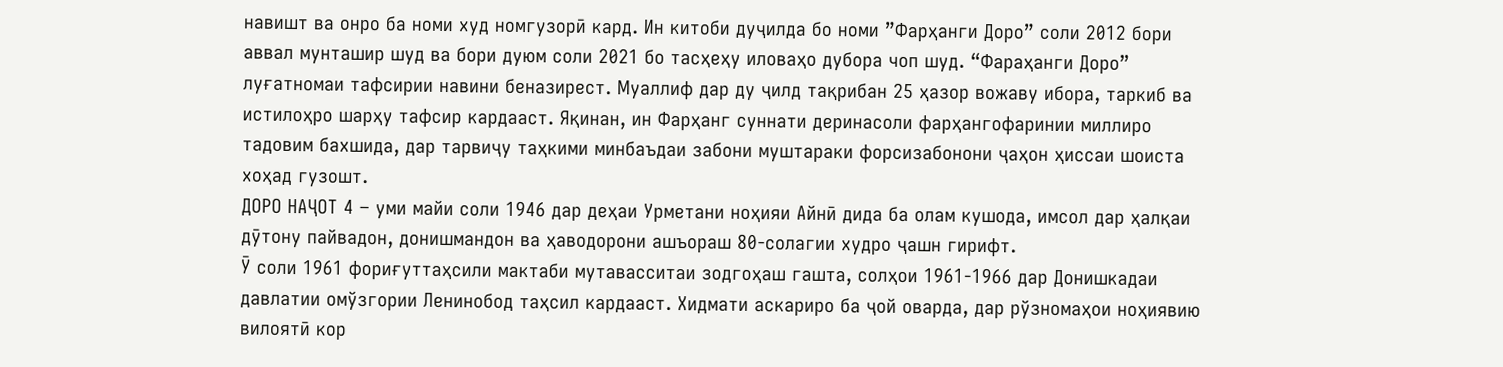навишт ва онро ба номи худ номгузорӣ кард. Ин китоби дуҷилда бо номи ”Фарҳанги Доро” соли 2012 бори аввал мунташир шуд ва бори дуюм соли 2021 бо тасҳеҳу иловаҳо дубора чоп шуд. “Фараҳанги Доро” луғатномаи тафсирии навини беназирест. Муаллиф дар ду ҷилд тақрибан 25 ҳазор вожаву ибора, таркиб ва истилоҳро шарҳу тафсир кардааст. Яқинан, ин Фарҳанг суннати деринасоли фарҳангофаринии миллиро тадовим бахшида, дар тарвиҷу таҳкими минбаъдаи забони муштараки форсизабонони ҷаҳон ҳиссаи шоиста хоҳад гузошт.
ДОРО НАҶОТ 4 – уми майи соли 1946 дар деҳаи Урметани ноҳияи Айнӣ дида ба олам кушода, имсол дар ҳалқаи дӯтону пайвадон, донишмандон ва ҳаводорони ашъораш 80-солагии худро ҷашн гирифт.
Ӯ соли 1961 фориғуттаҳсили мактаби мутавасситаи зодгоҳаш гашта, солҳои 1961-1966 дар Донишкадаи давлатии омўзгории Ленинобод таҳсил кардааст. Хидмати аскариро ба ҷой оварда, дар рўзномаҳои ноҳиявию вилоятӣ кор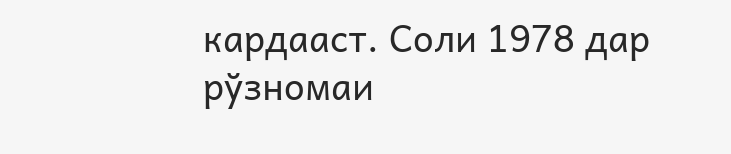кардааст. Соли 1978 дар рўзномаи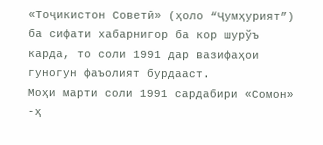«Тоҷикистон Советӣ» (ҳоло “Ҷумҳурият”) ба сифати хабарнигор ба кор шурўъ карда, то соли 1991 дар вазифаҳои гуногун фаъолият бурдааст.
Моҳи марти соли 1991 сардабири «Сомон» -ҳ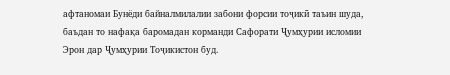афтаномаи Бунёди байналмилалии забони форсии тоҷикӣ таъин шуда, баъдан то нафақа баромадан корманди Сафорати Ҷумҳурии исломии Эрон дар Ҷумҳурии Тоҷикистон буд.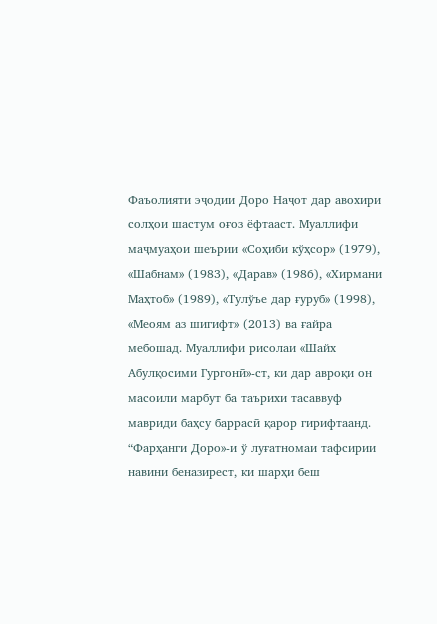Фаъолияти эҷодии Доро Наҷот дар авохири солҳои шастум оғоз ёфтааст. Муаллифи маҷмуаҳои шеърии «Соҳиби кўҳсор» (1979), «Шабнам» (1983), «Дарав» (1986), «Хирмани Маҳтоб» (1989), «Тулўъе дар ғуруб» (1998), «Меоям аз шигифт» (2013) ва ғайра мебошад. Муаллифи рисолаи «Шайх Абулқосими Гургонӣ»-ст, ки дар авроқи он масоили марбут ба таърихи тасаввуф мавриди баҳсу баррасӣ қарор гирифтаанд. “Фарҳанги Доро»-и ў луғатномаи тафсирии навини беназирест, ки шарҳи беш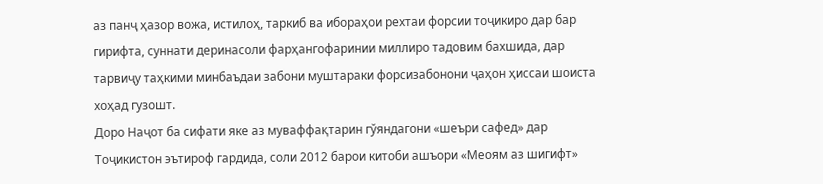аз панҷ ҳазор вожа, истилоҳ, таркиб ва ибораҳои рехтаи форсии тоҷикиро дар бар гирифта, суннати деринасоли фарҳангофаринии миллиро тадовим бахшида, дар тарвиҷу таҳкими минбаъдаи забони муштараки форсизабонони ҷаҳон ҳиссаи шоиста хоҳад гузошт.
Доро Наҷот ба сифати яке аз муваффақтарин гўяндагони «шеъри сафед» дар Тоҷикистон эътироф гардида, соли 2012 барои китоби ашъори «Меоям аз шигифт»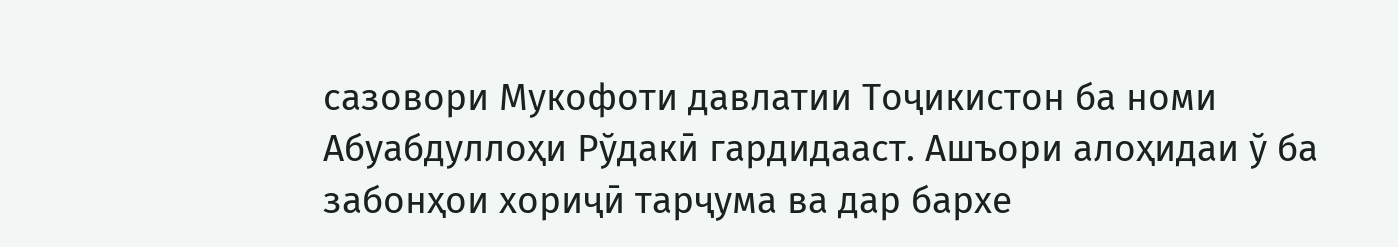сазовори Мукофоти давлатии Тоҷикистон ба номи Абуабдуллоҳи Рўдакӣ гардидааст. Ашъори алоҳидаи ў ба забонҳои хориҷӣ тарҷума ва дар бархе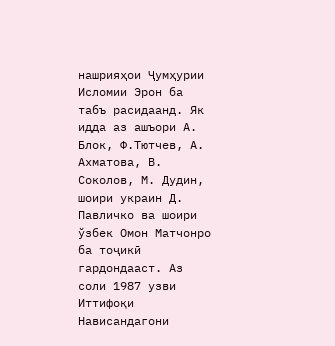нашрияҳои Ҷумҳурии Исломии Эрон ба табъ расидаанд. Як идда аз ашъори А. Блок, Ф.Тютчев, А. Ахматова, В. Соколов, М. Дудин, шоири украин Д. Павличко ва шоири ўзбек Омон Матчонро ба тоҷикӣ гардондааст. Аз соли 1987 узви Иттифоқи Нависандагони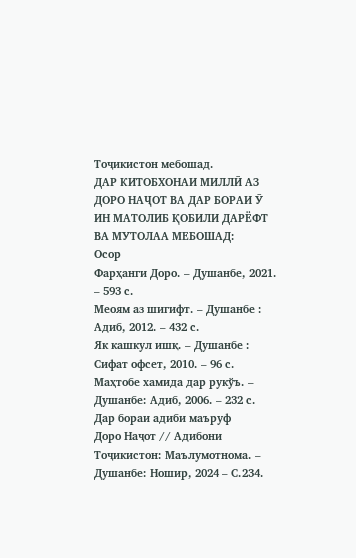Тоҷикистон мебошад.
ДАР КИТОБХОНАИ МИЛЛӢ АЗ ДОРО НАҶОТ ВА ДАР БОРАИ Ӯ ИН МАТОЛИБ ҚОБИЛИ ДАРЁФТ ВА МУТОЛАА МЕБОШАД:
Осор
Фарҳанги Доро. – Душанбе, 2021. – 593 с.
Меоям аз шигифт. – Душанбе : Адиб, 2012. – 432 с.
Як кашкул ишқ. – Душанбе : Сифат офсет, 2010. – 96 с.
Маҳтобе хамида дар рукўъ. – Душанбе: Адиб, 2006. – 232 с.
Дар бораи адиби маъруф
Доро Наҷот // Адибони Тоҷикистон: Маълумотнома. – Душанбе: Ношир, 2024 – С.234.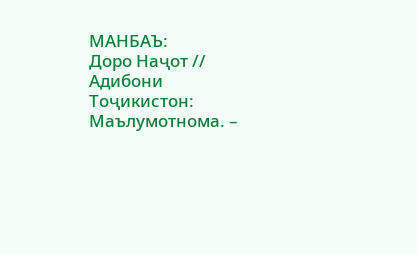МАНБАЪ:
Доро Наҷот // Адибони Тоҷикистон: Маълумотнома. –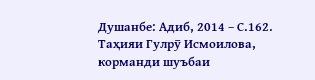Душанбе: Адиб, 2014 – С.162.
Таҳияи Гулрӯ Исмоилова,
корманди шуъбаи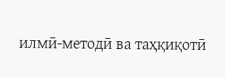илмӣ-методӣ ва таҳқиқотӣ